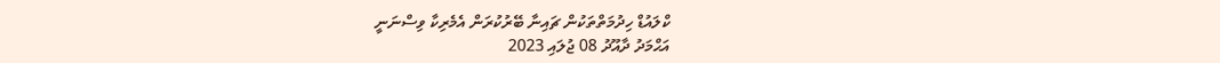ކްލައުޑް ހިދުމަތްތަކުން ޗައިނާ ބޭރުކުރަން އެމެރިކާ ވިސްނަނީ
އަޙްމަދު ދާއޫދު 08 ޖުލައި 2023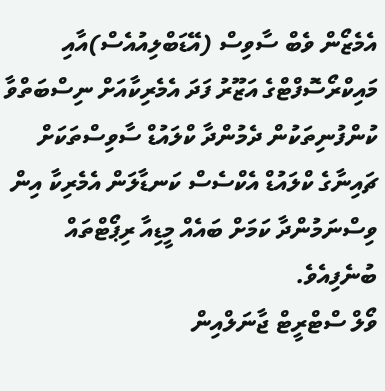އެމެޒޯން ވެބް ސާވިސް (އޭޑަބްލިއުއެސް)އާއި މައިކްރޯސޮފްޓްގެ އަޒޫރު ފަދަ އެމެރިކާއަށް ނިސްބަތްވާ ކުންފުނިތަކުން ދެމުންދާ ކްލައުޑް ސާވިސްތަކަށް ޗައިނާގެ ކްލައުޑް އެކްސެސް ކަނޑާލަން އެމެރިކާ އިން ވިސްނަމުންދާ ކަމަށް ބައެއް މީޑިއާ ރިޕޯޓްތައް ބުނެފިއެވެ.
ވޯލް ސްޓްރީޓް ޖާނަލްއިން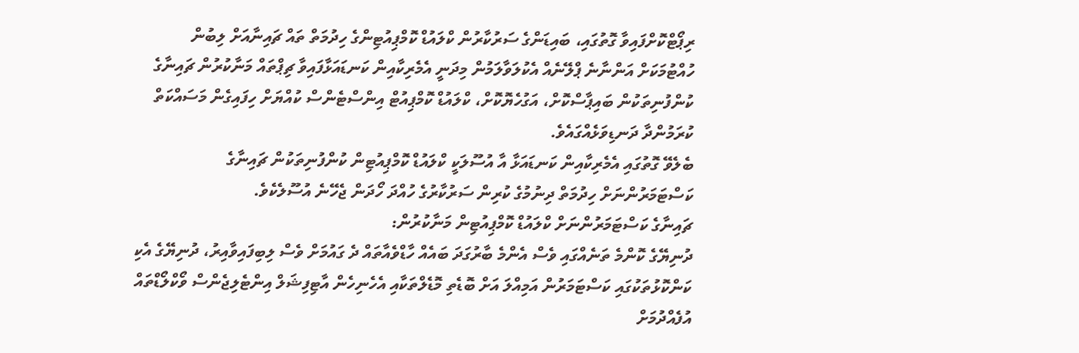ރިޕޯޓްކޮށްފައިވާ ގޮތުގައި، ބައިޑަންގެ ސަރުކާރުން ކްލައުޑް ކޮމްޕިއުޓިންގެ ހިދުމަތް ތައް ޗައިނާއަށް ލިބުން ހުއްޓުމަކަށް އަންނާނެ ޕްލޭނެއް އެކުލަވާލަމުން މިދަނީ އެމެރިކާއިން ކަނޑައަޅާފައިވާ ޗިޕްތައް މަނާކުރުން ޗައިނާގެ ކުންފުނިތަކުން ބައިޕާސްކޮށް، އަގުހެޔޮކޮށް، ކްލައުޑް ކޮމްޕިއުޓް އިންސްޓެންސް ކުއްޔަށް ހިފައިގެން މަސައްކަތް ކުރަމުންދާ ދަނޑިވަޅެއްގައެވެ.
ބެލެވޭ ގޮތުގައި އެމެރިކާއިން ކަނޑައަޅާ އާ އުސޫލަކީ ކްލައުޑް ކޮމްޕިއުޓިން ކުންފުނިތަކުން ޗައިނާގެ ކަސްޓަމަރުންނަށް ހިދުމަތް ދިނުމުގެ ކުރިން ސަރުކާރުގެ ހުއްދަ ހޯދަން ޖެހޭނެ އުސޫލެކެވެ.
ޗައިނާގެ ކަސްޓަމަރުންނަށް ކްލައުޑް ކޮމްޕިއުޓިން މަނާކުރުން:
ދުނިޔޭގެ ކޮންމެ ތަނެއްގައި ވެސް އެންމެ ބާރުގަދަ ބައެއް ހާޑްވެއާތައް ދެ ގައުމަށް ވެސް ލިބިފައިވާއިރު، ދުނިޔޭގެ އެކި ކަންކޮޅުތަކުގައި ކަސްޓަމަރުން އަމިއްލަ އަށް ބޮޑެތި މޮޑެލްތަކާއި އެހެނިހެން އާޓިފިޝަލް އިންޓެލިޖެންސް ވޯކްލޯޑްތައް އުފެއްދުމަށް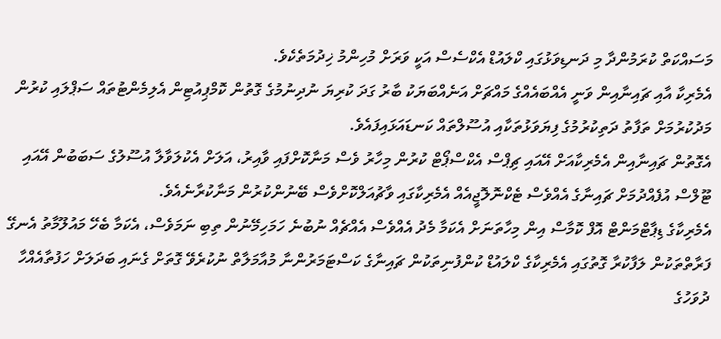މަސައްކަތް ކުރަމުންދާ މި ދަނޑިވަޅުގައި ކްލައުޑް އެކްސެސް އަކީ ވަރަށް މުހިންމު ޚިދުމަތެކެވެ.
އެމެރިކާ އާއި ޗައިނާއިން ވަނީ އެއްބައެއްގެ މައްޗަށް އަނެއްބަޔަކު ބާރު ގަދަ ކުރިޔަ ނުދިނުމުގެ ގޮތުން ކޮމްޕިއުޓިން އެލިމެންޓުތައް ސަޕްލައި ކުރުން މަދުކުރުމަށް ތަފާތު ދަތިކުރުމުގެ ފިޔަވަޅުތަކާއި އުސޫލްތައް ކަނޑައަޅައިފައެވެ.
އެގޮތުން ޗައިނާއިން އެމެރިކާއަށް އޭއައި ޗިޕްސް އެކްސްޕޯޓް ކުރުން މިހާރު ވެސް މަނާކޮށްފައި ވާއިރު، އަލަށް އެކުލަވާލާ އުސޫލުގެ ސަބަބުން އޭއައި ޓޫލްސް އުފެއްދުމަށް ޗައިނާގެ އެއްވެސް ޓެކްނޮލޮޖީއެއް އެމެރިކާގައި ވާޗުއަލްކޮށްވެސް ބޭނުންކުރުން މަނާކުރާނެއެވެ.
އެމެރިކާގެ ޑިޕާޓްމަންޓް އޮފް ކޮމާސް އިން މިހާތަނަށް އެކަމާ މެދު އެއްވެސް އެއްޗެއް ނުބުނެ ހަމަހިމޭނުން ތިބި ނަމަވެސް، އެކަމާ ބެހޭ މައުލޫމާތު އެނގޭ ފަރާތްތަކުން ލަފާކުރާ ގޮތުގައި އެމެރިކާގެ ކްލައުޑް ކުންފުނިތަކުން ޗައިނާގެ ކަސްޓަމަރުންނާ މުއާމަލާތް ނުކުރެވޭ ގޮތަށް ގެނައި ބަދަލަށް ހަފުތާއެއްހާ ދުވަހުގެ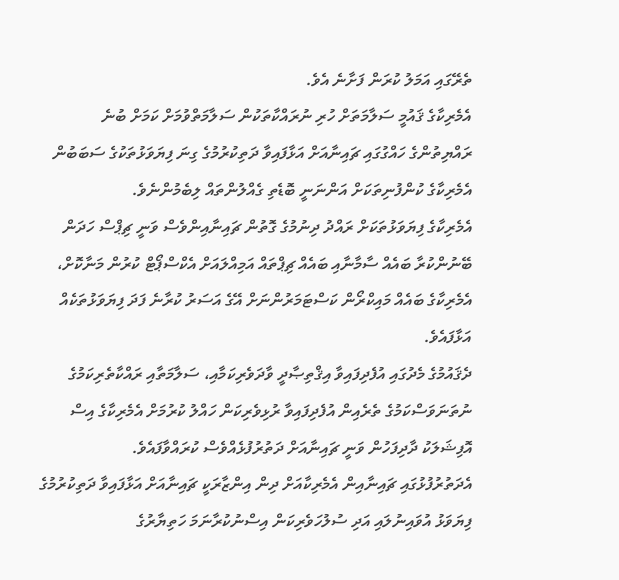ތެރޭގައި އަމަލު ކުރަން ފަށާނެ އެވެ.
އެމެރިކާގެ ޤައުމީ ސަލާމަތަށް ހުރި ނުރައްކާތަކުން ސަލާމަތްވުމަށް ކަމަށް ބުނެ ރައްޔިތުންގެ ހައްގުގައި ޗައިނާއަށް އަޅާފައިވާ ދަތިކުރުމުގެ ގިނަ ފިޔަވަޅުތަކުގެ ސަބަބުން އެމެރިކާގެ ކުންފުނިތަކަށް އަންނަނީ ބޮޑެތި ގެއްލުންތައް ލިބެމުންނެވެ.
އެމެރިކާގެ ފިޔަވަޅުތަކަށް ރައްދު ދިނުމުގެ ގޮތުން ޗައިނާއިންވެސް ވަނީ ޗިޕްސް ހަދަން ބޭނުންކުރާ ބައެއް ސާމާނާއި ބައެއް ޗިޕްތައް އަމިއްލައަށް އެކްސްޕޯޓް ކުރުން މަނާކޮށް، އެމެރިކާގެ ބައެއް މައިކްރޯން ކަސްޓަމަރުންނަށް އޭގެ އަސަރު ކުރާނެ ފަދަ ފިޔަވަޅުތަކެއް އަޅާފައެވެ.
ދެޤައުމުގެ މެދުގައި އުފެދިފައިވާ އިޤްތިޞާދީ ވާދަވެރިކަމާއި، ސަލާމަތާއި ރައްކާތެރިކަމުގެ ނުތަނަވަސްކަމުގެ ތެރެއިން އުފެދިފައިވާ ރުޅިވެރިކަން ހައްލު ކުރުމަށް އެމެރިކާގެ އިސް އޮފިޝަލަކު ދާދިފަހުން ވަނީ ޗައިނާއަށް ދަތުރުފުޅެއްވެސް ކުރައްވާފައެވެ.
އެދަތުރުފުޅުގައި ޗައިނާއިން އެމެރިކާއަށް ދިން އިންޒާރަކީ ޗައިނާއަށް އަޅާފައިވާ ދަތިކުރުމުގެ ފިޔަވަޅު އުވައިނުލައި އަދި ސުލުހަވެރިކަން އިސްނުކުރާނަމަ ހަތިޔާރުގެ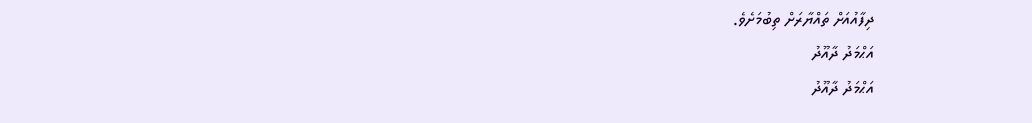ދިފާއުއަށް ތައްޔާރަށް ތިބުމަށެވެ.
އަޙްމަދު ދާއޫދު
އަޙްމަދު ދާއޫދު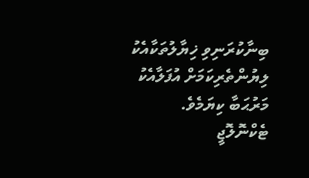ބިނާކުރަނިވި ޚިޔާލުތަކާއެކު ލިޔުންތެރިކަމަށް އުފަލާއެކު މަރުޙަބާ ކިޔަމެވެ.
ޓެކްނޮލޮޖީ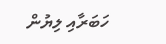ހަބަރާއި ލިޔުން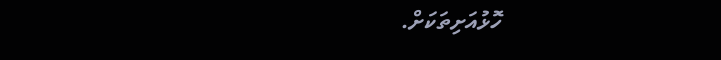ހޮޅުއަށިތަކަށް.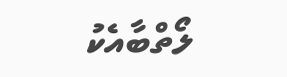ލޯތްބާއެކު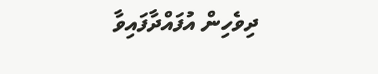ދިވެހިން އުފައްދާފައިވާ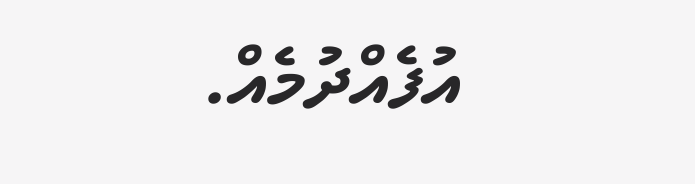އުފެއްދުމެއް.